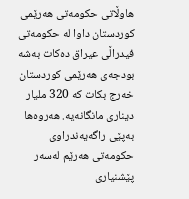هاوڵاتى حکومه‌تى هه‌رێمى کوردستان داوا له‌ حکومه‌تى فیدراڵى عیراق ده‌کات به‌شه‌ بودجه‌ى هه‌رێمى کوردستان خه‌رج بکات که‌ 320 ملیار دینارى مانگانه‌یه‌. هه‌روه‌ها به‌پێى راگه‌یه‌ندراوى حکومه‌تى هه‌رێم له‌سه‌ر پێشنیارى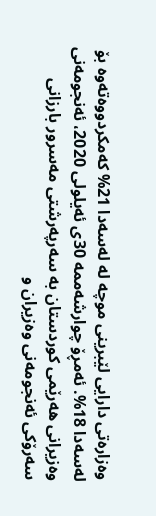وه‌زاره‌تى دارایى لێبرینى موچه‌ له‌ له‌سه‌دا 21% که‌مکردووه‌ته‌وه‌ بۆ له‌سه‌دا 18%. ئه‌مڕۆ چوارشه‌ممه‌ 30ى ئه‌یلولى 2020، ئه‌نجومه‌نى وه‌زیرانى هه‌رێمى کوردستان به‌ سه‌رپه‌رشتى مه‌سرور بارزانى سه‌رۆکى ئه‌نجومه‌نى وه‌زیران و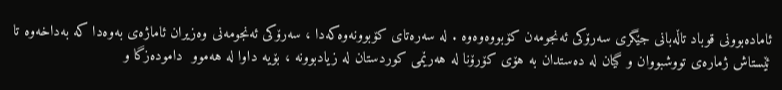ئاماده‌بوونى قوباد تاڵه‌بانى جێگرى سه‌رۆکى ئه‌نجومه‌ن کۆبووه‌وه‌وه‌ . له‌ سه‌ره‌تاى کۆبوونه‌وه‌که‌دا ، سه‌رۆکى ئه‌نجومه‌نى وه‌زیران ئاماژه‌ى به‌وه‌دا که‌ به‌داخه‌وه‌ تا ئێستاش ژماره‌ى تووشبووان و گیان له‌ ده‌ستدان به‌ هۆى کۆرۆنا له‌ هه‌رێمى کوردستان له‌ زیادبوونه‌ ، بۆیه‌ داوا له‌ هه‌موو  داموده‌زگا و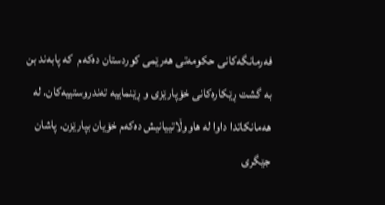فه‌رمانگه‌کانى حکومه‌تى هه‌رێمى کوردستان ده‌که‌م  که‌ پابه‌ند بن به‌ گشت ڕێکاره‌کانى خۆپارێزى و ڕێنماییه‌ ته‌ندروستییه‌کان. له‌ هه‌مانکاتدا داوا له‌ هاووڵاتییانیش ده‌که‌م خۆیان بپارێزن. پاشان جێگرى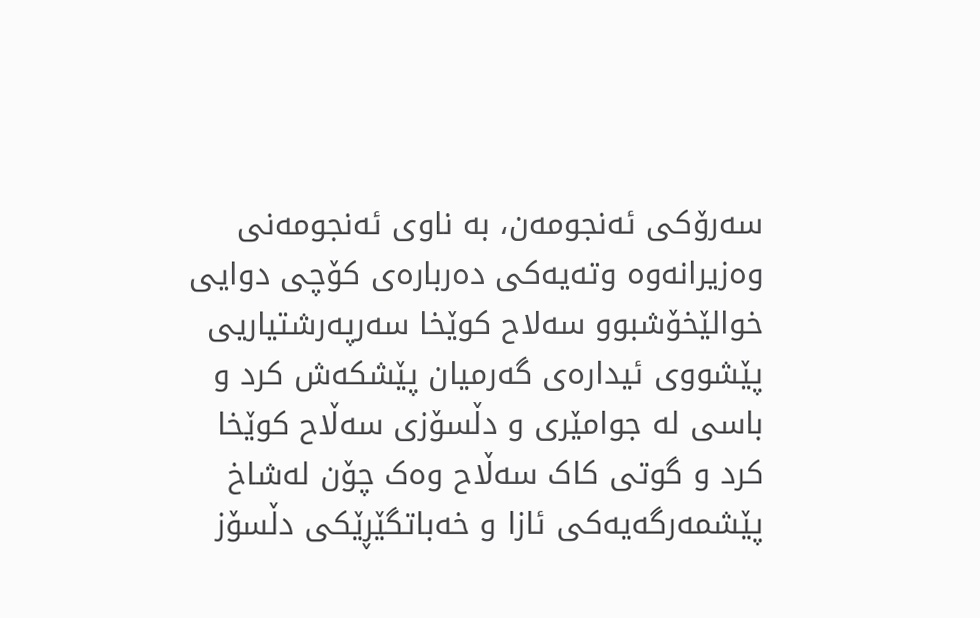سه‌رۆکى ئه‌نجومه‌ن، به‌ ناوى ئه‌نجومه‌نى وه‌زیرانه‌وه‌ وته‌یه‌کى ده‌رباره‌ى کۆچى دوایى خوالێخۆشبوو سه‌لاح کوێخا سه‌رپه‌رشتیاریى پێشووى ئیداره‌ى گه‌رمیان پێشکه‌ش کرد و  باسى له‌‌ جوامێرى و دڵسۆزى سه‌‌ڵاح کوێخا کرد و گوتى کاک سه‌‌ڵاح وه‌‌ک چۆن له‌‌شاخ پێشمه‌‌رگه‌‌یه‌‌کى ئازا و خه‌‌باتگێڕێکى دڵسۆز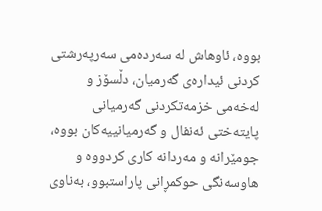بووه‌‌، ئاوھاش له‌‌ سه‌‌رده‌‌مى سه‌‌رپه‌‌رشتى کردنى ئیداره‌‌ى گه‌‌رمیان، دڵسۆز و له‌‌خه‌‌مى خزمه‌‌تکردنى گه‌‌رمیانى پایته‌‌ختى ئه‌‌نفال و گه‌‌رمیانییه‌‌کان بووه‌‌، جومێرانه‌‌ و مه‌‌ردانه‌‌ کارى کردووه‌‌ و ھاوسه‌‌نگى حوکمڕانى پاراستبوو، به‌‌ناوى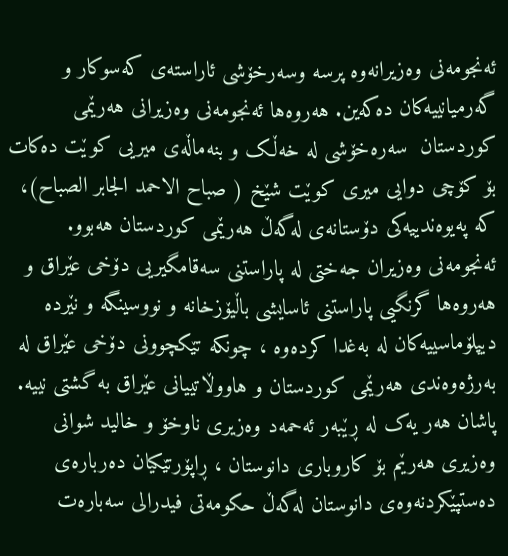ئه‌‌نجومه‌‌نى وه‌‌زیرانه‌‌وه‌‌ پرسه‌‌ وسه‌‌رخۆشى ئاراسته‌‌ى که‌‌سوکار و گه‌‌رمیانییه‌‌کان ده‌‌که‌‌ین. هه‌روه‌ها ئه‌نجومه‌نى وه‌زیرانى هه‌رێمى کوردستان  سه‌ره‌خۆشى له‌ خه‌ڵک و بنه‌ماڵه‌ى میریى کوێت ده‌کات بۆ کۆچى دوایى میرى کوێت شێخ ( صباح الاحمد الجابر الصباح)، که‌ په‌یوه‌ندییه‌کى دۆستانه‌ى له‌گه‌ڵ هه‌رێمى کوردستان هه‌بوو. ئه‌نجومه‌نى وه‌زیران جه‌ختى له‌ پاراستنى سه‌قامگیریى دۆخى عێراق و هه‌روه‌ها گرنگیى پاراستنى ئاسایشى باڵیۆزخانه‌ و نووسینگه‌ و نێرده‌ دیپلۆماسییه‌کان له‌ به‌غدا کرده‌وه‌ ، چونکه‌ تێکچوونى دۆخى عێراق له‌ به‌رژه‌وه‌ندى هه‌رێمى کوردستان و هاووڵاتییانى عێراق به‌ گشتى نییه‌. پاشان هه‌ر یه‌ک له‌ ڕێبه‌ر ئه‌حمه‌د وه‌زیرى ناوخۆ و خالید شوانى وه‌زیرى هه‌رێم بۆ کاروبارى دانوستان ، ڕاپۆرتێکیان ده‌رباره‌ى ده‌ستپێکردنه‌وه‌ى دانوستان له‌گه‌ڵ حکومه‌تى فیدرالى سه‌باره‌ت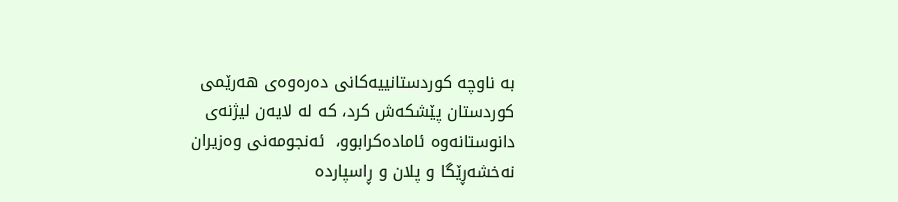به‌ ناوچه‌ کوردستانییه‌کانى ده‌ره‌وه‌ى هه‌رێمى کوردستان پێشکه‌ش کرد، که‌ له‌ لایه‌ن لیژنه‌ى دانوستانه‌وه‌ ئاماده‌کرابوو،  ئه‌نجومه‌نى وه‌زیران نه‌خشه‌ڕێگا و پلان و ڕاسپارده‌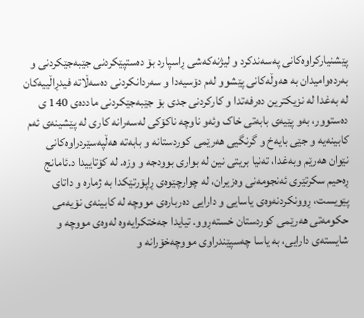پێشنیارکراوه‌کانى په‌سه‌ندکرد و لیژنه‌که‌شى ڕاسپارد بۆ ده‌ستپێکردنى جێبه‌جێکردنى و به‌رده‌وامیدان به‌ ھه‌وڵه‌کانى پێشوو له‌م دۆسیه‌دا و سه‌ردانکردنى ده‌سه‌ڵاته‌ فیدڕاڵییه‌کان له‌ به‌غدا له‌ نزیکترین ده‌رفه‌تدا و کارکردنى جدى بۆ جێبه‌جێکردنى مادده‌ى 140 ى ده‌ستوور، به‌و پێیه‌ى بابه‌تى خاک وئه‌و ناوچه‌ ناکۆکى له‌سه‌رانه‌ کارى له‌ پێشینه‌ى ئه‌م کابینه‌یه‌ و جێى بایه‌خ و گرنگیى ھه‌رێمى کوردستانه‌ و بابه‌ته‌ ھه‌ڵپه‌سێردراوه‌کانى نێوان ھه‌رێم وبه‌غدا، ته‌نیا بریتى نین له‌ بوارى بوودجه‌ و وزه‌. له‌ کۆتاییدا د.ئامانج ڕه‌حیم سکرتێرى ئه‌نجومه‌نى وه‌زیران، له‌ چوارچێوه‌ى ڕاپۆرتێکدا به‌ ژماره‌ و داتاى پێویست، ڕوونکردنه‌وه‌ى یاسایى و دارایى ده‌رباره‌ى مووچه‌ له‌ کابینه‌ى نۆیه‌مى حکومه‌تى هه‌رێمى کوردستان خسته‌ڕوو. تیایدا جه‌ختکرایه‌وه‌ له‌وه‌ى مووچه‌ و شایسته‌ى دارایی، به‌ یاسا چه‌سپێندراوى مووچه‌خۆرانه‌ و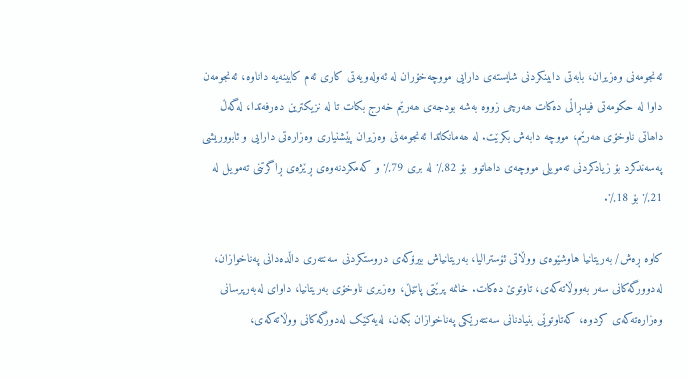ئه‌نجومه‌نى وه‌زیران، بابه‌تى دابینکردنى شایسته‌ى دارایى مووچه‌خۆران له‌ ئه‌وله‌ویه‌تى کارى ئه‌م کابینه‌یه‌ داناوه‌، ئه‌نجومه‌ن داوا له‌ حکومه‌تى فیدڕاڵى ده‌کات ھه‌رچى زووه‌ به‌شه‌ بودجه‌ى ھه‌رێم خه‌رج بکات تا له‌ نزیکترین ده‌رفه‌تدا، له‌گه‌ڵ داھاتى ناوخۆى ھه‌رێم، مووچه‌ دابه‌ش بکرێت. له‌ ھه‌مانکاتدا ئه‌نجومه‌نى وه‌زیران پێشنیارى وه‌زاره‌تى دارایى و ئابووریشى په‌سه‌ندکرد بۆ زیادکردنى ته‌مویلى مووچه‌ى داھاتوو  بۆ 82٪ له‌ برى 79٪ و که‌مکردنه‌وه‌ى ڕێژه‌ى ڕاگرتنى ته‌مویل له‌ 21٪ بۆ 18٪.

کاوه‌ ڕه‌ش/ به‌ریتانیا هاوشێوه‌ى ووڵاتى ئۆسترالیا، به‌ریتانیاش بیرۆکه‌ى دروستکردنى سه‌نته‌رى داڵده‌دانى په‌ناخوازان، له‌دوورگه‌کانى سه‌ر به‌ووڵاته‌که‌ی، تاوتوێ ده‌کات. خانمه‌ پرێتى پاتێڵ، وه‌زیرى ناوخۆى به‌ریتانیا، داواى له‌به‌رپرسانى وه‌زاره‌ته‌که‌ى کردوه‌، که‌تاوتوێى بنیادنانى سه‌نته‌رێکى په‌ناخوازان بکه‌ن، له‌یه‌کێک له‌دورگه‌کانى ووڵاته‌که‌ی،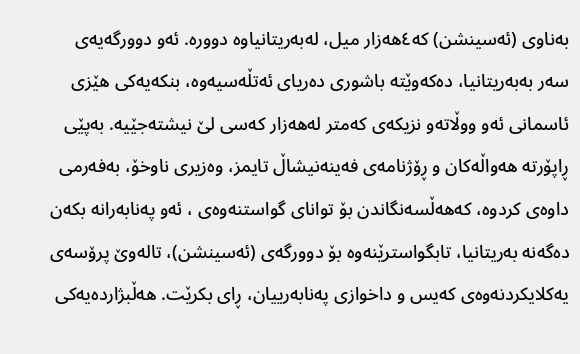به‌ناوى (ئه‌سینشن) که‌٤هه‌زار میل، له‌به‌ریتانیاوه‌ دووره‌. ئه‌و دوورگه‌یه‌ى سه‌ر به‌به‌ریتانیا، ده‌که‌وێته‌ باشورى ده‌ریاى ئه‌تڵه‌سیه‌وه‌، بنکه‌یه‌کى هێزى ئاسمانى ئه‌و ووڵاته‌و نزیکه‌ى که‌متر له‌هه‌زار که‌سى لێ نیشته‌جێیه‌. به‌پێى ڕاپۆرته‌ هه‌واڵه‌کان و ڕۆژنامه‌ى فه‌ینه‌نیشاڵ تایمز، وه‌زیرى ناوخۆ، به‌فه‌رمى داوه‌ى کردوه‌، که‌هه‌ڵسه‌نگاندن بۆ تواناى گواستنه‌وه‌ى ، ئه‌و په‌نابه‌رانه‌ بکه‌ن ده‌گه‌نه‌ به‌ریتانیا، تابگواسترێنه‌وه‌ بۆ دوورگه‌ى (ئه‌سینشن)، تاله‌وێ پرۆسه‌ى یه‌کلایکردنه‌وه‌ى که‌یس و داخوازى په‌نابه‌رییان، ڕاى بکرێت. هه‌ڵبژارده‌یه‌کى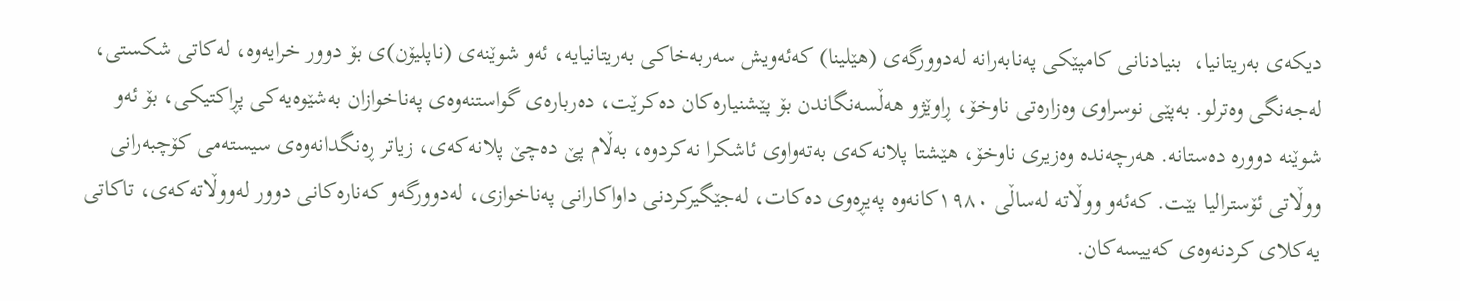دیکه‌ى به‌ریتانیا،  بنیادنانى کامپێکى په‌نابه‌رانه‌ له‌دوورگه‌ى (هێلینا) که‌ئه‌ویش سه‌ربه‌خاکى به‌ریتانیایه‌، ئه‌و شوێنه‌ى (ناپلیۆن)ى بۆ دوور خرایه‌وه‌، له‌کاتى شکستی، له‌جه‌نگى وه‌ترلو. به‌پێى نوسراوى وه‌زاره‌تى ناوخۆ، ڕاوێژو هه‌ڵسه‌نگاندن بۆ پێشنیاره‌کان ده‌کرێت، ده‌رباره‌ى گواستنه‌وه‌ى په‌ناخوازان به‌شێوه‌یه‌کى پڕاکتیکی، بۆ ئه‌و شوێنه‌ دووره‌ ده‌ستانه‌. هه‌رچه‌نده‌ وه‌زیرى ناوخۆ، هێشتا پلانه‌که‌ى به‌ته‌واوى ئاشکرا نه‌کردوه‌، به‌ڵام پێ ده‌چێ پلانه‌که‌ی، زیاتر ڕه‌نگدانه‌وه‌ى سیسته‌مى کۆچبه‌رانى ووڵاتى ئۆسترالیا بێت. که‌ئه‌و ووڵاته‌ له‌ساڵى ١٩٨٠کانه‌وه‌ په‌یڕه‌وى ده‌کات، له‌جێگیرکردنى داواکارانى په‌ناخوازی، له‌دوورگه‌و که‌ناره‌کانى دوور له‌ووڵاته‌که‌ی، تاکاتى یه‌کلاى کردنه‌وه‌ى که‌ییسه‌کان.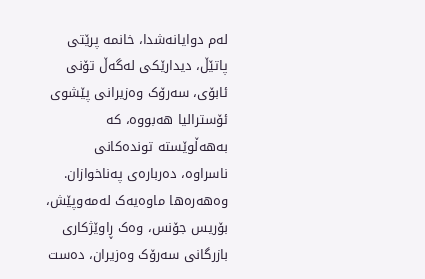له‌م دوایانه‌شدا، خانمه‌ پرێتى پاتێڵ، دیدارێکى له‌گه‌ڵ تۆنى ئابۆی، سه‌رۆک وه‌زیرانى پێشوى ئۆسترالیا هه‌بووه‌، که‌ به‌هه‌ڵوێسته‌ تونده‌کانى ناسراوه‌، ده‌رباره‌ى په‌ناخوازان. وه‌هه‌ره‌ها ماوه‌یه‌ک له‌مه‌وپێش، بۆریس جۆنس، وه‌ک ڕاوێژکارى بازرگانى سه‌رۆک وه‌زیران، ده‌ست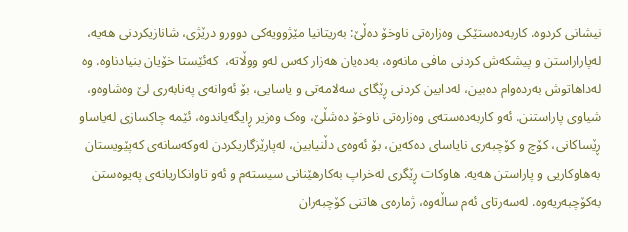نیشانى کردوه‌. کاربه‌ده‌ستێکى وه‌زاره‌تى ناوخۆ ده‌ڵێ: به‌ریتانیا مێژوویه‌کى دوورو درێژی، شانازیکردنى هه‌یه‌، له‌پاراراستن و پیشکه‌ش کردنى مافى مانه‌وه‌، به‌ده‌یان هه‌زار که‌س له‌و ووڵاته‌،  که‌ئێستا خۆیان بنیادناوه‌. وه‌ له‌داهاتوش به‌رده‌وام ده‌بین، له‌دابین کردنى ڕێگاى سه‌لامه‌تى و یاسایی، بۆ ئه‌وانه‌ى په‌نابه‌رى لێ وه‌شاوه‌و، شیاوى پاراستنن. ئه‌و کاربه‌ده‌سته‌ى وه‌زاره‌تى ناوخۆ ده‌شڵێ، وه‌ک وه‌زیر ڕایگه‌یاندوه‌، ئێمه‌ چاکسازى له‌یاساو ڕێساکانی، کۆچ و کۆچبه‌رى نایاساى ده‌که‌ین، بۆ ئه‌وه‌ى دڵنیابین، له‌پارێزگاریکردن له‌وکه‌سانه‌ى که‌پێویستان به‌هاوکاریى و پاراستن هه‌یه‌. هاوکات ڕێگرى له‌خراپ به‌کارهێنانى سیسته‌م و ئه‌و تاوانکاریانه‌ى په‌یوه‌ستن به‌کۆچبه‌ریه‌وه‌. له‌سه‌رتاى ئه‌م ساڵه‌وه‌، ژماره‌ى هاتنى کۆچبه‌ران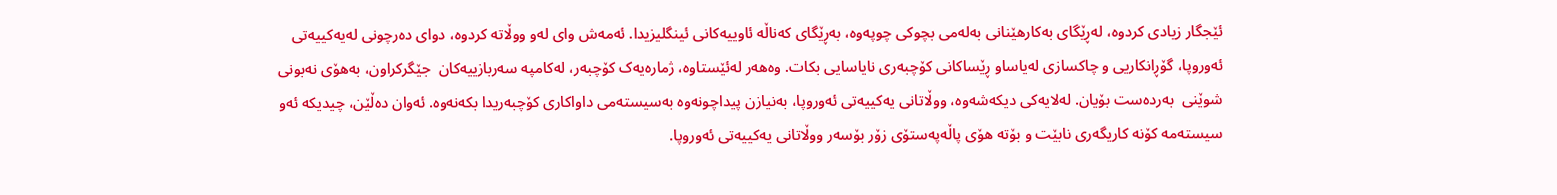ئێجگار زیادى کردوه‌، له‌ڕێگاى به‌کارهێنانى به‌له‌مى بچوکى چوپه‌وه‌، به‌ڕێگاى که‌ناڵه‌ ئاوییه‌کانى ئینگلیزیدا. ئه‌مه‌ش واى له‌و ووڵاته‌ کردوه‌، دواى ده‌رچونى له‌یه‌کییه‌تى ئه‌وروپا، گۆڕانکاریى و چاکسازى له‌یاساو ڕێساکانى کۆچبه‌رى نایاسایى بکات. وه‌هه‌ر له‌ئێستاوه‌، ژماره‌یه‌ک کۆچبه‌ر، له‌کامپه‌ سه‌ربازییه‌کان  جێگرکراون، به‌هۆى نه‌بونى شوێنى  به‌رده‌ست بۆیان. له‌لایه‌کى دیکه‌شه‌وه‌، ووڵاتانى یه‌کییه‌تى ئه‌وروپا، به‌نیازن پیداچونه‌وه‌ به‌سیسته‌مى داواکارى کۆچبه‌ریدا بکه‌نه‌وه‌. ئه‌وان ده‌ڵێن، چیدیکه‌ ئه‌و سیسته‌مه‌ کۆنه‌ کاریگه‌رى نابێت و بۆته‌ هۆى پاڵه‌په‌ستۆى زۆر بۆسه‌ر ووڵاتانى یه‌کییه‌تى ئه‌وروپا.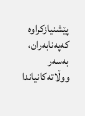پێشنیازکراوه‌ که‌په‌نابه‌ران، به‌سه‌ر ووڵاته‌کانیاندا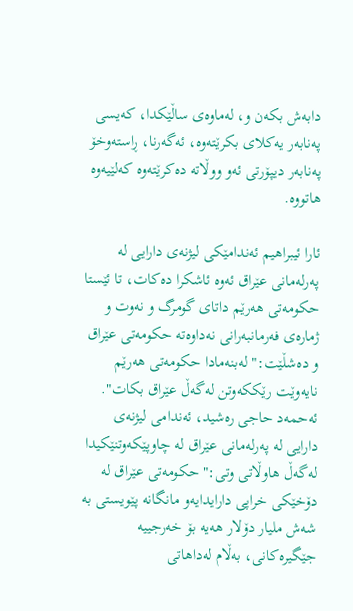دابه‌ش بکه‌ن و، له‌ماوه‌ى ساڵێکدا، که‌یسى په‌نابه‌ر یه‌کلاى بکرێته‌وه‌، ئه‌گه‌رنا، ڕاسته‌وخۆ په‌نابه‌ر دیپۆرتى ئه‌و ووڵاته‌ ده‌کرێته‌وه‌ که‌لێیه‌وه‌ هاتووه‌.

ئارا ئیبراهیم ئه‌ندامێکى لیژنه‌ى دارایى له‌ په‌رله‌مانى عێراق ئه‌وه‌ ئاشکرا ده‌کات، تا ئێستا حکومه‌تى هه‌رێم داتاى گومرگ و نه‌وت و ژماره‌ى فه‌رمانبه‌رانى نه‌داوه‌ته‌ حکومه‌تى عێراق و ده‌شڵێت:" له‌بنه‌مادا حکومه‌تى هه‌رێم نایه‌وێت رێککه‌وتن له‌گه‌ڵ عێراق بکات". ئه‌حمه‌د حاجى ره‌شید، ئه‌ندامى لیژنه‌ى دارایى له‌ په‌رله‌مانى عێراق له‌ چاوپێکه‌وتنێکیدا له‌گه‌ڵ هاوڵاتى وتى:" حکومه‌تى عێراق له‌ دۆخێکى خراپى دارایدایه‌و مانگانه‌ پێویستى به‌ شه‌ش ملیار دۆلار هه‌یه‌ بۆ خه‌رجییه‌ جێگیره‌کانى، به‌ڵام له‌داهاتى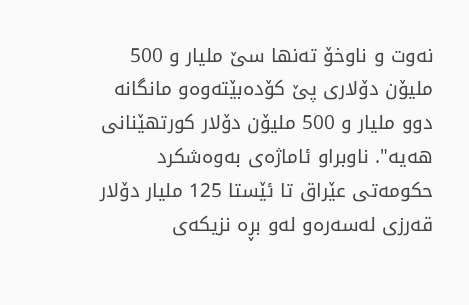نه‌وت و ناوخۆ ته‌نها سێ ملیار و 500 ملیۆن دۆلارى پێ کۆده‌بێته‌وه‌و مانگانه‌ دوو ملیار و 500 ملیۆن دۆلار کورتهێنانى هه‌یه‌". ناوبراو ئاماژه‌ى به‌وه‌شکرد حکومه‌تى عێراق تا ئێستا 125 ملیار دۆلار قه‌رزى له‌سه‌ره‌و له‌و بڕه‌ نزیکه‌ى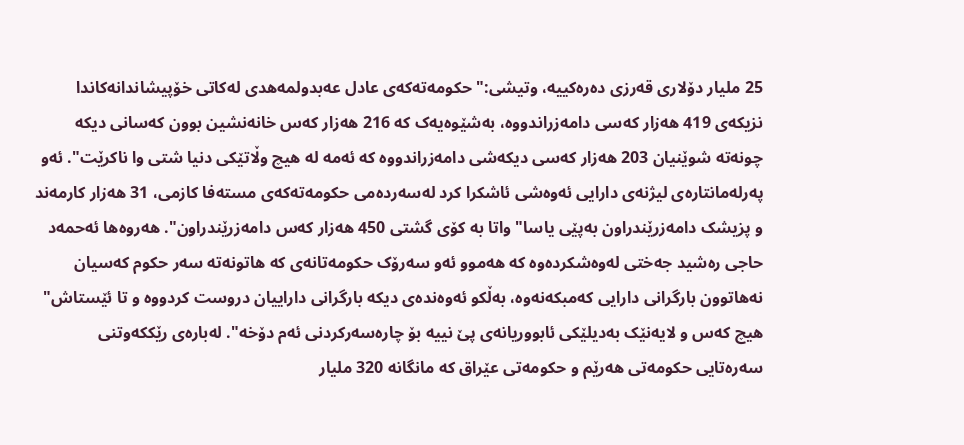25 ملیار دۆلارى قه‌رزى ده‌ره‌کییه‌، وتیشى:" حکومه‌ته‌که‌ى عادل عه‌بدولمه‌هدى له‌کاتى خۆپیشاندانه‌کاندا نزیکه‌ى 419 هه‌زار که‌سى دامه‌زراندووه‌، به‌شێوه‌یه‌ک که‌ 216 هه‌زار که‌س خانه‌نشین بوون که‌سانى دیکه‌ چونه‌ته‌ شوێنیان 203 هه‌زار که‌سى دیکه‌شى دامه‌زراندووه‌ که‌ ئه‌مه‌ له‌ هیچ وڵاتێکى دنیا شتى وا ناکرێت". ئه‌و په‌رله‌مانتاره‌ى لیژنه‌ى دارایى ئه‌وه‌شى ئاشکرا کرد له‌سه‌رده‌مى حکومه‌ته‌که‌ى مسته‌فا کازمى، 31 هه‌زار کارمه‌ند و پزیشک دامه‌زرێندراون به‌پێى یاسا" واتا به‌ کۆى گشتى 450 هه‌زار که‌س دامه‌زرێندراون". هه‌روه‌ها ئه‌حمه‌د حاجى ره‌شید جه‌ختى له‌وه‌شکرده‌وه‌ که‌ هه‌موو ئه‌و سه‌رۆک حکومه‌تانه‌ى که‌ هاتونه‌ته‌ سه‌ر حکوم که‌سیان نه‌هاتوون بارگرانى دارایى که‌مبکه‌نه‌وه‌، به‌ڵکو ئه‌وه‌نده‌ى دیکه‌ بارگرانى داراییان دروست کردووه‌ و تا ئێستاش" هیچ که‌س و لایه‌نێک به‌دیلێکى ئابووریانه‌ى پێ نییه‌ بۆ چاره‌سه‌رکردنى ئه‌م دۆخه‌". له‌باره‌ى رێککه‌وتنى سه‌ره‌تایى حکومه‌تى هه‌رێم و حکومه‌تى عێراق که‌ مانگانه‌ 320 ملیار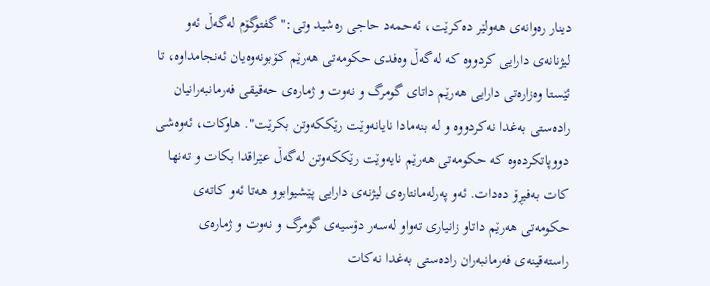دینار ره‌وانه‌ى هه‌ولێر ده‌کرێت، ئه‌حمه‌د حاجى ره‌شید وتى:" گفتوگۆم له‌گه‌ڵ ئه‌و لیژنانه‌ى دارایى کردووه‌ که‌ له‌گه‌ڵ وه‌فدى حکومه‌تى هه‌رێم کۆبونه‌وه‌یان ئه‌نجامداوه‌، تا ئێستا وه‌زاره‌تى دارایى هه‌رێم داتاى گومرگ و نه‌وت و ژماره‌ى حه‌قیقى فه‌رمانبه‌رانیان راده‌ستى به‌غدا نه‌کردووه‌ و له‌ بنه‌مادا نایانه‌وێت رێککه‌وتن بکرێت". هاوکات، ئه‌وه‌شى دووپاتکرده‌وه‌ که‌ حکومه‌تى هه‌رێم نایه‌وێت رێککه‌وتن له‌گه‌ڵ عێراقدا بکات و ته‌نها کات به‌فیڕۆ ده‌دات. ئه‌و په‌رله‌مانتاره‌ى لیژنه‌ى دارایى پێشیوابوو هه‌تا ئه‌و کاته‌ى حکومه‌تى هه‌رێم داتاو زانیارى ته‌واو له‌سه‌ر دۆسیه‌ى گومرگ و نه‌وت و ژماره‌ى راسته‌قینه‌ى فه‌رمانبه‌ران راده‌ستى به‌غدا نه‌کات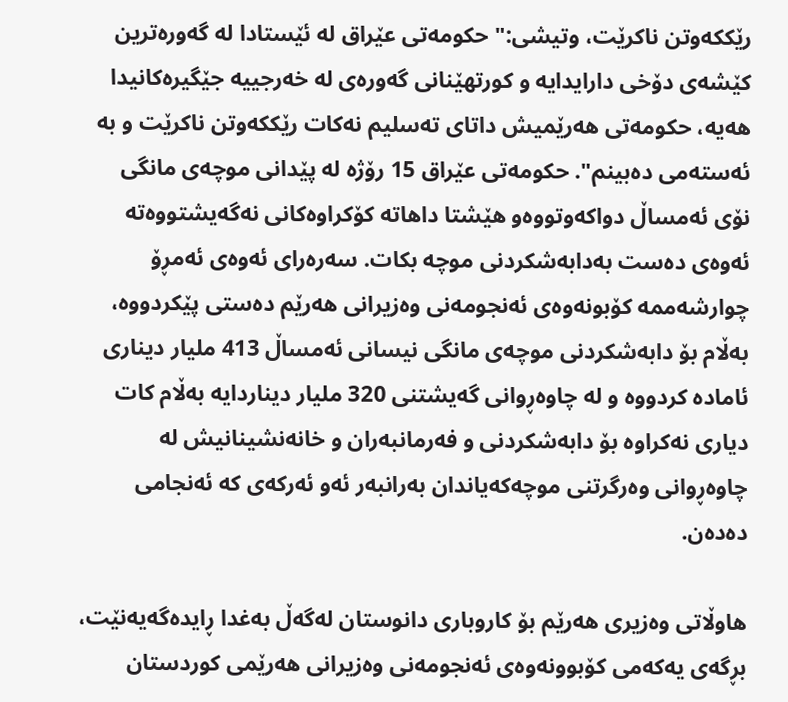رێککه‌وتن ناکرێت، وتیشى:" حکومه‌تى عێراق له‌ ئێستادا له‌ گه‌وره‌ترین کێشه‌ى دۆخى دارایدایه‌ و کورتهێنانى گه‌وره‌ى له‌ خه‌رجییه‌ جێگیره‌کانیدا هه‌یه‌، حکومه‌تى هه‌رێمیش داتاى ته‌سلیم نه‌کات رێککه‌وتن ناکرێت و به‌ ئه‌سته‌مى ده‌بینم". حکومه‌تى عێراق 15 رۆژه‌ له‌ پێدانى موچه‌ى مانگى نۆى ئه‌مساڵ دواکه‌وتووه‌و هێشتا داهاته‌ کۆکراوه‌کانى نه‌گه‌یشتووه‌ته‌ ئه‌وه‌ى ده‌ست به‌دابه‌شکردنى موچه‌ بکات. سه‌ره‌راى ئه‌وه‌ى ئه‌مڕۆ چوارشه‌ممه‌ کۆبونه‌وه‌ى ئه‌نجومه‌نى وه‌زیرانى هه‌رێم ده‌ستى پێکردووه‌، به‌ڵام بۆ دابه‌شکردنى موچه‌ى مانگى نیسانى ئه‌مساڵ 413 ملیار دینارى ئاماده‌ کردووه‌ و له‌ چاوه‌ڕوانى گه‌یشتنى 320 ملیار دیناردایه‌ به‌ڵام کات دیارى نه‌کراوه‌ بۆ دابه‌شکردنى و فه‌رمانبه‌ران و خانه‌نشینانیش له‌ چاوه‌ڕوانى وه‌رگرتنى موچه‌که‌یاندان به‌رانبه‌ر ئه‌و ئه‌رکه‌ى که‌ ئه‌نجامى ده‌ده‌ن.

هاوڵاتى وه‌زیرى هه‌رێم بۆ کاروبارى دانوستان له‌گه‌ڵ به‌غدا ڕایده‌گه‌یه‌نێت، بڕگه‌ى یه‌که‌مى کۆبوونه‌وه‌ى ئه‌نجومه‌نى وه‌زیرانى هه‌رێمى کوردستان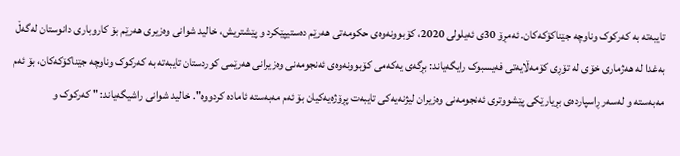تایبه‌ته‌ به‌ که‌رکوک وناوچه‌ جێناکۆکه‌کان. ئه‌مڕۆ 30ی ئه‌یلولی 2020، کۆبوونه‌وه‌ی حکومه‌تى هه‌رێم ده‌ستیپێکرد و پێشتریش، خالید شوانى وه‌زیرى هه‌رێم بۆ کاروبارى دانوستان له‌گه‌ڵ به‌غدا له‌ هه‌ژمارى خۆى له‌ تۆڕى کۆمه‌ڵایه‌تى فه‌یسبوک رایگه‌یاند: بڕگه‌ى یه‌که‌مى کۆبوونه‌وه‌ی ئه‌نجومه‌نى وه‌زیرانى هه‌رێمى کوردستان تایبه‌ته‌ به‌ که‌رکوک وناوچه‌ جێناکۆکه‌کان، بۆ ئه‌م مه‌به‌سته‌ و له‌سه‌ر ڕاسپارده‌ى بڕیارێکى پێشووترى ئه‌نجومه‌نى وه‌زیران لیژنه‌یه‌کى تایبه‌ت پڕۆژه‌یه‌کیان بۆ ئه‌م مه‌به‌سته‌ ئاماده‌ کردووه‌". خالید شوانى راشیگه‌یاند: " که‌رکوک و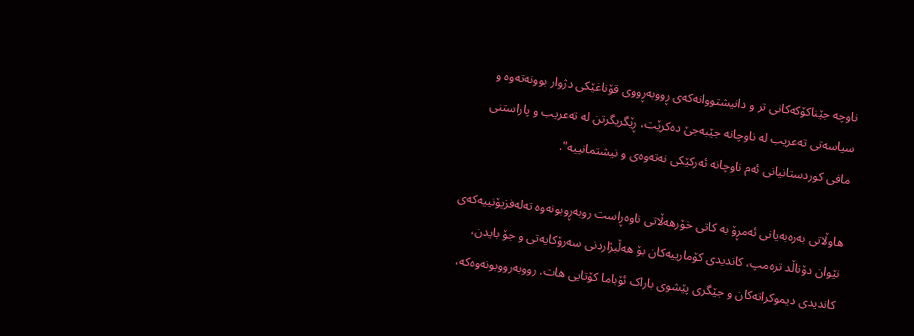ناوچه‌ جێناکۆکه‌کانى تر و دانیشتووانه‌که‌ى ڕووبه‌ڕووى قۆناغێکى دژوار بوونه‌ته‌وه‌ و سیاسه‌تى ته‌عریب له‌ ناوچانه‌ جێبه‌جێ ده‌کرێت، ڕێگریگرتن له‌ ته‌عریب و پاراستنى مافى کوردستانیانى ئه‌م ناوچانه‌ ئه‌رکێکى نه‌ته‌وه‌ى و نیشتمانییه‌".

هاوڵاتى به‌ره‌به‌یانى ئه‌مڕۆ به‌ کاتى خۆرهه‌ڵاتى ناوه‌ڕاست روبه‌ڕوبونه‌وه‌ ته‌له‌فزیۆنییه‌که‌ى نێوان دۆناڵد تره‌مپ، کاندیدى کۆمارییه‌کان بۆ هه‌ڵبژاردنى سه‌رۆکایه‌تى و جۆ بایدن، کاندیدى دیموکراته‌کان و جێگرى پێشوى باراک ئۆباما کۆتایى هات. رووبه‌رووبونه‌وه‌که‌،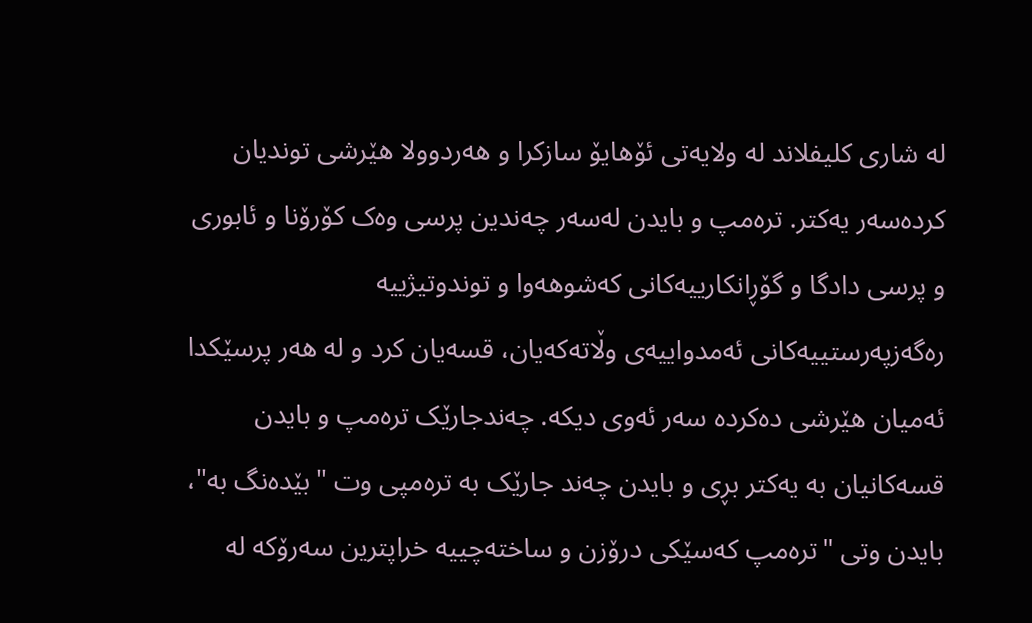له‌ شارى کلیفلاند له‌ ولایه‌تى ئۆهایۆ سازکرا و هه‌ردوولا هێرشى توندیان کرده‌سه‌ر یه‌کتر. تره‌مپ و بایدن له‌سه‌ر چه‌ندین پرسى وه‌ک کۆرۆنا و ئابورى و پرسى دادگا و گۆڕانکارییه‌کانى که‌شوهه‌وا و توندوتیژییه‌ ره‌گه‌زپه‌رستییه‌کانى ئه‌مدواییه‌ى وڵاته‌که‌یان، قسه‌یان کرد و له‌ هه‌ر پرسێکدا ئه‌میان هێرشى ده‌کرده‌ سه‌ر ئه‌وى دیکه‌. چه‌ندجارێک تره‌مپ و بایدن قسه‌کانیان به‌ یه‌کتر بڕى و بایدن چه‌ند جارێک به‌ تره‌مپى وت "بێده‌نگ به‌"، بایدن وتى "تره‌مپ که‌سێکى درۆزن و ساخته‌چییه‌ خراپترین سه‌رۆکه‌ له‌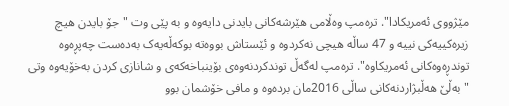مێژووى ئه‌مریکادا". تره‌مپ وه‌ڵامى هێرشه‌کانى بایدنى دایه‌وه‌ و به‌ پێى وت "جۆ بایدن هیچ زیره‌کییه‌کى نییه‌ و 47 ساڵه‌ هیچى نه‌کردوه‌ و ئێستاش بووه‌ته‌ بوکه‌ڵه‌یه‌ک به‌ده‌ست چه‌پڕه‌وه‌ توندڕه‌وه‌کانى ئه‌مریکاوه‌". تره‌مپ له‌گه‌ڵ توندکردنه‌وه‌ى بۆینباخه‌که‌ى و شانازى کردن به‌خۆیه‌وه‌ وتى "به‌ڵێ هه‌ڵبژاردنه‌کانى ساڵى 2016مان برده‌وه‌ و مافى خۆشمان بوو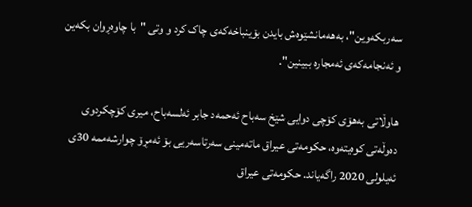سه‌ربکه‌وین"، به‌هه‌مانشێوه‌ش بایدن بۆینباخه‌که‌ى چاک کرد و وتى "با چاوه‌ڕوان بکه‌ین و ئه‌نجامه‌که‌ى ئه‌مجاره‌ ببینین".

هاوڵاتى به‌هۆى کۆچى دوایى شێخ سه‌باح ئه‌حمه‌د جابر ئه‌لسه‌باح، میرى کۆچکردوى ده‌وڵه‌تى کوه‌یته‌وه‌، حکومه‌تى عیراق ماته‌مینى سه‌رتاسه‌ریى بۆ ئه‌مڕۆ چوارشه‌ممه‌ 30ى ئه‌یلولى 2020 راگه‌یاند. حکومه‌تى عیراق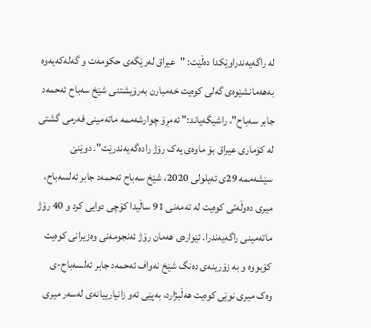له‌ راگه‌یه‌ندراوێکدا ده‌ڵێت: "عیراق له‌رێگه‌ى حکومه‌ت و گه‌له‌که‌یه‌وه‌ به‌هه‌مانشێوه‌ى گه‌لى کوه‌یت خه‌مبارن به‌رۆیشتنى شێخ سه‌باح ئه‌حمه‌د جابر سه‌باح"، راشیگه‌یاند:" ئه‌مڕۆ چوارشه‌ممه‌ ماته‌مینى فه‌رمى گشتى له‌ کۆمارى عیراق بۆ ماوه‌ى یه‌ک رۆژ راده‌گه‌یه‌ندرێت". دوێنێ سێشه‌ممه‌ 29ى ئه‌یلولى 2020، شێخ سه‌باح ئه‌حمه‌د جابر ئه‌لسه‌باح، میرى ده‌وڵه‌تى کوه‌یت له‌ ته‌مه‌نى 91 ساڵیدا کۆچى دوایى کرد و 40 رۆژ ماته‌مینى راگه‌یه‌ندرا. ئێواره‌ى هه‌مان رۆژ ئه‌نجومه‌نى وه‌زیرانى کوه‌یت کۆبووه‌ و به‌ زۆرینه‌ى ده‌نگ شێخ نه‌واف ئه‌حمه‌د جابر ئه‌لسه‌باح-ى وه‌ک میرى نوێى کوه‌یت هه‌ڵبژارد، به‌پێى ئه‌و زانیارییانه‌ى له‌سه‌ر میرى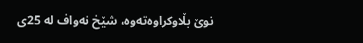نوێ بڵاوکراوه‌ته‌وه‌، شێخ نه‌واف له‌ 25ى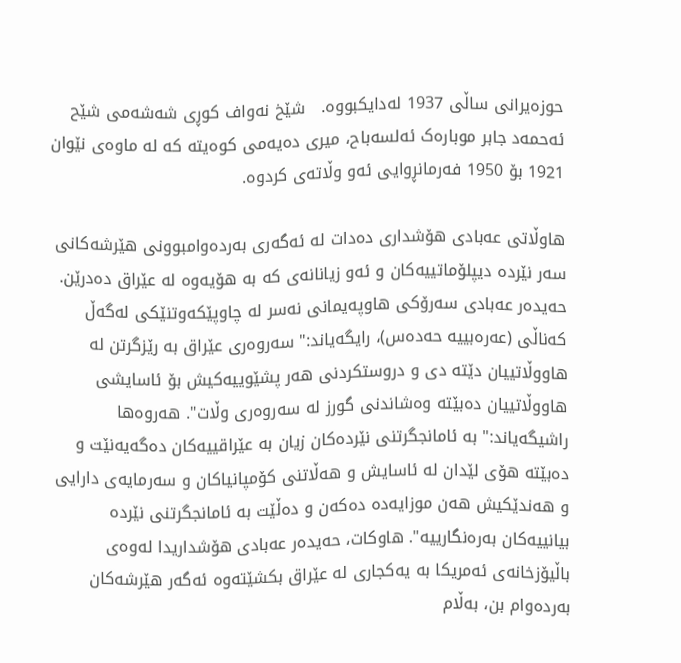حوزه‌یرانى ساڵى 1937 له‌دایکبووه‌.   شێخ نه‌واف کوڕى شه‌شه‌مى شێح ئه‌حمه‌د جابر موباره‌ک ئه‌لسه‌باح، میرى ده‌یه‌مى کوه‌یته‌ که‌ له‌ ماوه‌ى نێوان 1921 بۆ 1950 فه‌رمانڕ‌وایى ئه‌و وڵاته‌ى کردوه‌.

هاوڵاتى عه‌بادى هۆشدارى ده‌دات له‌ ئه‌گه‌رى به‌رده‌وامبوونى هێرشه‌کانى سه‌ر نێرده‌ دیپلۆماتییه‌کان و ئه‌و زیانانه‌ى که‌ به‌ هۆیه‌وه‌ له‌ عێراق ده‌درێن. حه‌یده‌ر عه‌بادى سه‌رۆکى هاوپه‌یمانى نه‌سر له‌ چاوپێکه‌وتنێکى له‌گه‌ڵ که‌ناڵى (عه‌ره‌بییه‌ حه‌ده‌س)، رایگه‌یاند:" سه‌روه‌رى عێراق به‌ رێزگرتن له‌ هاووڵاتییان دێته‌ دى و دروستکردنى هه‌ر پشێوییه‌کیش بۆ ئاسایشى هاووڵاتییان ده‌بێته‌ وه‌شاندنى گورز له‌ سه‌روه‌رى وڵات". هه‌روه‌ها راشیگه‌یاند:" به‌ ئامانجگرتنى نێرده‌کان زیان به‌ عێراقییه‌کان ده‌گه‌یه‌نێت و ده‌بێته‌ هۆى لێدان له‌ ئاسایش و هه‌ڵاتنى کۆمپانیاکان و سه‌رمایه‌ى دارایى و هه‌ندێکیش هه‌ن موزایه‌ده‌ ده‌که‌ن و ده‌ڵێت به‌ ئامانجگرتنى نێرده‌ بیانییه‌کان به‌ره‌نگارییه‌". هاوکات، حه‌یده‌ر عه‌بادى هۆشداریدا له‌وه‌ى باڵیۆزخانه‌ى ئه‌مریکا به‌ یه‌کجارى له‌ عێراق بکشێته‌وه‌ ئه‌گه‌ر هێرشه‌کان به‌رده‌وام بن، به‌ڵام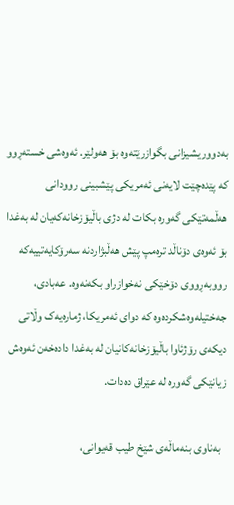به‌دووریشیزانى بگوازرێته‌وه‌ بۆ هه‌ولێر. ئه‌وه‌شى خسته‌ڕوو که‌ پێده‌چێت لایه‌نى ئه‌مریکى پێشبینى روودانى هه‌ڵمه‌تێکى گه‌وره‌ بکات له‌ دژى باڵیۆزخانه‌که‌یان له‌ به‌غدا بۆ ئه‌وه‌ى دۆناڵد تره‌مپ پێش هه‌ڵبژاردنه‌ سه‌رۆکایه‌تییه‌که‌ رووبه‌ڕووى دۆخێکى نه‌خوازراو بکه‌نه‌وه‌. عه‌بادى، جه‌ختیله‌وه‌شکرده‌وه‌ که‌ دواى ئه‌مریکا، ژماره‌یه‌ک وڵاتى دیکه‌ى رۆژئاوا باڵیۆزخانه‌کانیان له‌ به‌غدا داده‌خه‌ن ئه‌وه‌ش زیانێکى گه‌وره‌ له‌ عێراق ده‌دات.

  بەناوی بنەماڵەی شێخ طیب قەیوانی،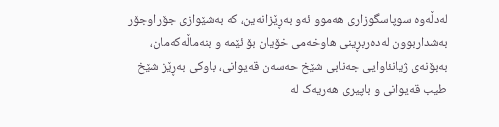لەدڵەوە سوپاسگوزاری ھەموو ئەو بەڕێزانەین، کە بەشێوازی جۆراوجۆر بەشداربوون لەدەربڕینی ھاوخەمی خۆیان بۆ ئێمە و بنەماڵەکەمان، بەبۆنەی ژیانئاوایی جەنابی شێخ حەسەن قەیوانی، باوکی بەڕێز شێخ طیب قەیوانی و باپیری ھەریەک لە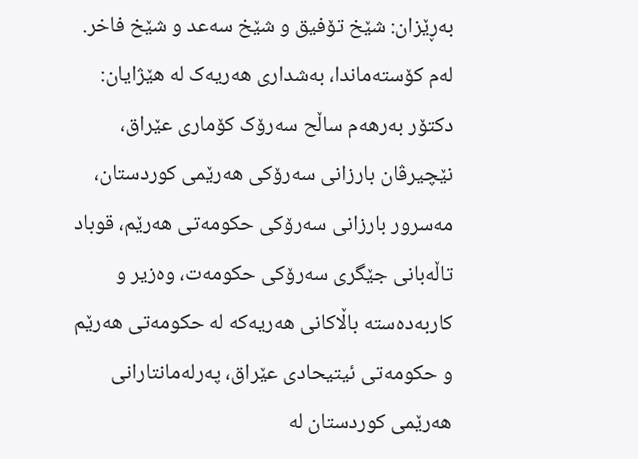بەڕێزان: شێخ تۆفیق و شێخ سەعد و شێخ فاخر. لەم کۆستەماندا، بەشداری ھەریەک لە ھێژایان: دکتۆر بەرھەم ساڵح سەرۆک کۆماری عێراق، نێچیرڤان بارزانی سەرۆکی ھەرێمی کوردستان، مەسرور بارزانی سەرۆکی حکومەتی ھەرێم، قوباد تاڵەبانی جێگری سەرۆکی حکومەت، وەزیر و کاربەدەستە باڵاکانی ھەریەکە لە حکومەتی ھەرێم و حکومەتی ئیتیحادی عێراق، پەرلەمانتارانی ھەرێمی کوردستان لە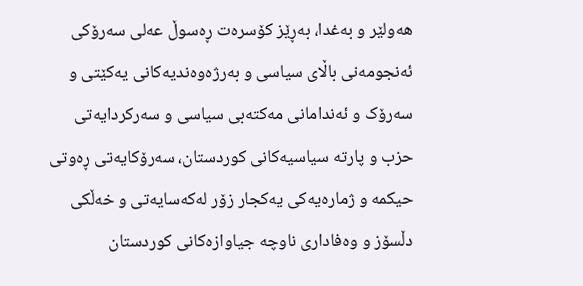ھەولێر و بەغدا، بەڕێز کۆسرەت ڕەسوڵ عەلی سەرۆکی ئەنجومەنی باڵای سیاسی و بەرژەوەندیەکانی یەکێتی و سەرۆک و ئەندامانی مەکتەبی سیاسی و سەرکردایەتی حزب و پارتە سیاسیەکانی کوردستان، سەرۆکایەتی ڕەوتی حیکمە و ژمارەیەکی یەکجار زۆر لەکەسایەتی و خەڵکی دڵسۆز و وەفاداری ناوچە جیاوازەکانی کوردستان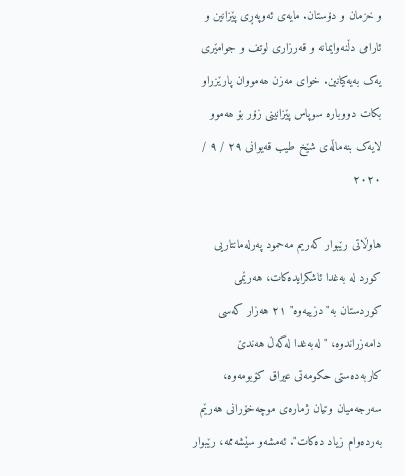و خزمان و دۆستان. مایەی ئەوپەڕی پێزانین و ئارامی دڵنەوایمانە و قەرزاری لوتف و جوامێری یەک بەیەکیانین. خوای مەزن ھەمووان پارێزراو بکات دووبارە سوپاس پێزانینی زۆر بۆ ھەموو لایەک بنەماڵەی شێخ طیب قەیوانی ٢٩ / ٩ / ٢٠٢٠

هاوڵاتى رێبوار که‌ریم مه‌حمود په‌رله‌مانتاریى کورد له‌ به‌غدا ئاشکرایده‌کات، هه‌رێمى کوردستان به‌"دزییه‌وه‌" ۲۱ هه‌زار که‌سى دامه‌زراندوه‌، " له‌به‌غدا له‌گه‌ڵ هه‌ندێ کاربه‌ده‌ستى حکومه‌تى عیراق کۆبومه‌وه‌، سه‌رجه‌میان وتیان ژماره‌ى موچه‌خۆرانى هه‌رێم به‌رده‌وام زیاد ده‌کات". ئه‌مشه‌و سێشه‌ممه‌، رێبوار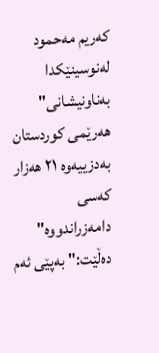که‌ریم مه‌حمود له‌نوسینێکدا به‌ناونیشانی" هه‌رێمى کوردستان به‌دزییه‌وه‌ ۲۱ هه‌زار که‌سى دامه‌زراندووه‌" ده‌ڵێت:" به‌پێى ئه‌م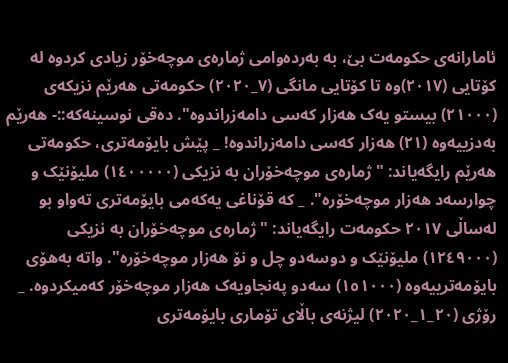ئامارانه‌ى حکومه‌ت بێ، به‌ به‌رده‌وامى ژماره‌ى موچه‌خۆر زیادى کردوه‌ له‌ کۆتایى (۲٠۱۷)وه‌ تا کۆتایى مانگى (۷_۲٠۲٠) حکومه‌تى هه‌رێم نزیکه‌ى (۲۱٠٠٠) بیستو یه‌ک هه‌زار که‌سى دامه‌زراندوه‌". ده‌قى نوسینه‌که‌::- هه‌رێم به‌دزییه‌وه‌ (۲۱) هه‌زار که‌سى دامه‌زراندوه‌! _ پێش بایۆمه‌تری، حکومه‌تى هه‌رێم رایگه‌یاند: "ژماره‌ى موچه‌خۆران به‌ نزیکى (۱٤٠٠٠٠٠) ملیۆنێک و چوارسه‌د هه‌زار موچه‌خۆره‌". _ که‌ قۆناغى یه‌که‌مى بایۆمه‌ترى ته‌واو بو له‌ساڵى ۲٠۱۷ حکومه‌ت رایگه‌یاند: "ژماره‌ى موچه‌خۆران به‌ نزیکى (۱۲٤۹٠٠٠) ملیۆنێک و دوسه‌دو چل و نۆ هه‌زار موچه‌خۆره‌". واته‌ به‌هۆى بایۆمه‌ترییه‌وه‌ (۱٥۱٠٠٠) سه‌دو په‌نجاویه‌ک هه‌زار موچه‌خۆر که‌میکردوه‌. _ رۆژى (۲٠_۱_۲٠۲٠) لیژنه‌ى باڵاى تۆمارى بایۆمه‌ترى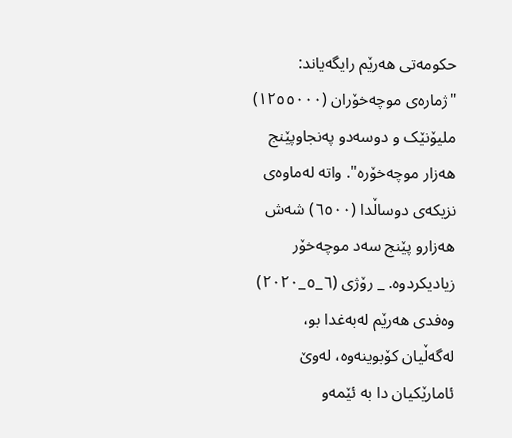حکومه‌تى هه‌رێم رایگه‌یاند: "ژماره‌ى موچه‌خۆران (۱۲٥٥٠٠٠) ملیۆنێک و دوسه‌دو په‌نجاوپێنج هه‌زار موچه‌خۆره‌". واته‌ له‌ماوه‌ى نزیکه‌ى دوساڵدا (٦٥٠٠) شه‌ش هه‌زارو پێنج سه‌د موچه‌خۆر زیادیکردوه‌. _ رۆژى (٦_٥_۲٠۲٠) وه‌فدى هه‌رێم له‌به‌غدا بو، له‌گه‌ڵیان کۆبوینه‌وه‌، له‌وێ ئامارێکیان دا به‌ ئێمه‌و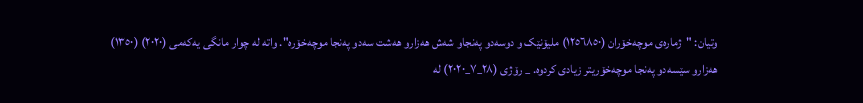وتیان: "ژماره‌ى موچه‌خۆران (۱۲٥٦۸٥٠) ملیۆنێک و دوسه‌دو په‌نجاو شه‌ش هه‌زارو هه‌شت سه‌دو په‌نجا موچه‌خۆره‌". واته‌ له‌ چوار مانگى یه‌که‌مى (۲٠۲٠) (۱۳٥٠) هه‌زارو سێسه‌دو په‌نجا موچه‌خۆریتر زیادى کردوه‌. _ رۆژى (۲۸_۷_۲٠۲٠) له‌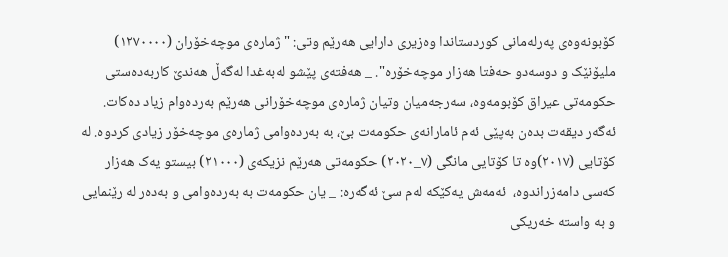کۆبونه‌وه‌ى په‌رله‌مانى کوردستاندا وه‌زیرى دارایى هه‌رێم وتی: "ژماره‌ى موچه‌خۆران (۱۲۷٠٠٠٠) ملیۆنێک و دوسه‌دو حه‌فتا هه‌زار موچه‌خۆره‌". _ هه‌فته‌ى پێشو له‌به‌غدا له‌گه‌ڵ هه‌ندێ کاربه‌ده‌ستى حکومه‌تى عیراق کۆبومه‌وه‌، سه‌رجه‌میان وتیان ژماره‌ى موچه‌خۆرانى هه‌رێم به‌رده‌وام زیاد ده‌کات. ئه‌گه‌ر دیقه‌ت بده‌ن به‌پێى ئه‌م ئامارانه‌ى حکومه‌ت بێ، به‌ به‌رده‌وامى ژماره‌ى موچه‌خۆر زیادى کردوه‌. له‌ کۆتایى (۲٠۱۷)وه‌ تا کۆتایى مانگى (۷_۲٠۲٠) حکومه‌تى هه‌رێم نزیکه‌ى (۲۱٠٠٠) بیستو یه‌ک هه‌زار که‌سى دامه‌زراندوه‌،  ئه‌مه‌ش یه‌کێکه‌ له‌م سێ ئه‌گه‌ره‌: _ یان حکومه‌ت به‌ به‌رده‌وامى و به‌ده‌ر له‌ رێنمایى و به‌ واسته‌ خه‌ریکى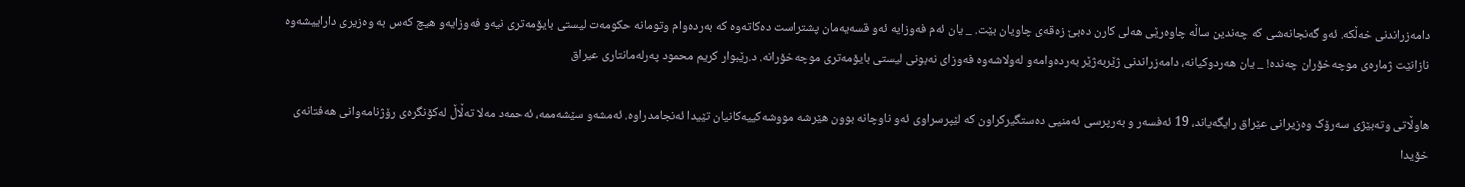دامه‌زراندنى خه‌ڵکه‌. ئه‌و گه‌نجانه‌شى که‌ چه‌ندین ساڵه‌ چاوه‌رێى هه‌لى کارن ده‌بێ زه‌قه‌ى چاویان بێت. _ یان ئه‌م فه‌وزایه‌ ئه‌و قسه‌یه‌مان پشتراست ده‌کاته‌وه‌ که‌ به‌رده‌وام وتومانه‌ حکومه‌ت لیستى بایۆمه‌ترى نیه‌و فه‌وزایه‌و هیچ که‌س به‌ وه‌زیرى داراییشه‌وه‌ نازانێت ژماره‌ى موچه‌خۆران چه‌نده‌! _ یان هه‌ردوکیانه‌، دامه‌زراندنى ژێربه‌ژێر به‌رده‌وامه‌و له‌ولاشه‌وه‌ فه‌وزاى نه‌بونى لیستى بایۆمه‌ترى موچه‌خۆرانه‌. د.رێبوار کریم محمود په‌رله‌مانتارى عیراق

هاوڵاتى وته‌بێژى سه‌رۆک وه‌زیرانى عێراق رایگه‌یاند، 19 ئه‌فسه‌ر و به‌رپرسى ئه‌منیى ده‌ستگیرکراون که‌ لێپرسراوى ئه‌و ناوچانه‌ بوون هێرشه‌ مووشه‌کییه‌کانیان تێیدا ئه‌نجامدراوه‌. ئه‌مشه‌و سێشه‌ممه‌، ئه‌حمه‌د مه‌لا ته‌ڵاڵ له‌کۆنگره‌ى رۆژنامه‌وانى هه‌فتانه‌ى خۆیدا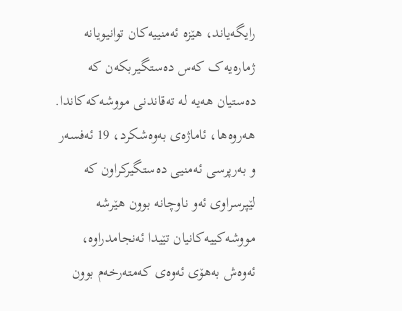رایگه‌یاند، هێزه‌ ئه‌منییه‌کان توانیویانه‌ ژماره‌یه‌ک که‌س ده‌ستگیربکه‌ن که‌ ده‌ستیان هه‌یه‌ له‌ ته‌قاندنى مووشه‌که‌کاندا. هه‌روه‌ها، ئاماژه‌ى به‌وه‌شکرد، 19 ئه‌فسه‌ر و به‌رپرسى ئه‌منیى ده‌ستگیرکراون که‌ لێپرسراوى ئه‌و ناوچانه‌ بوون هێرشه‌ مووشه‌کییه‌کانیان تێیدا ئه‌نجامدراوه‌، ئه‌وه‌ش به‌هۆى ئه‌وه‌ى که‌مته‌رخه‌م بوون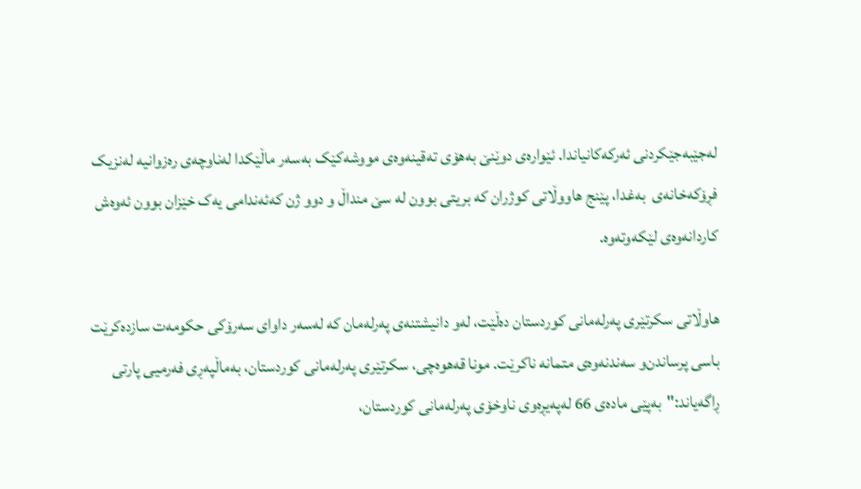له‌جێبه‌جێکردنى ئه‌رکه‌کانیاندا. ئێواره‌ى دوێنێ به‌هۆى ته‌قینه‌وه‌ى مووشه‌کێک به‌سه‌ر ماڵێکدا له‌ناوچه‌ى ره‌زوانیه‌ له‌نزیک فڕۆکه‌خانه‌ى  به‌غدا، پێنج هاووڵاتى کوژران که‌ بریتى بوون له‌ سێ منداڵ و دوو ژن که‌ئه‌ندامى یه‌ک خێزان بوون ئه‌وه‌ش کاردانه‌وه‌ى لێکه‌وته‌وه‌.

هاوڵاتى سکرتێرى په‌رله‌مانى کوردستان ده‌ڵێت، له‌و دانیشتنه‌ى په‌رله‌مان که‌ له‌سه‌ر داواى سه‌رۆکى حکومه‌ت سازده‌کرێت باسی پرساندن‌و سه‌ندنه‌وه‌ى متمانه‌‌ ناکرێت. مونا قه‌ھوه‌چی، سکرتێرى په‌رله‌مانى کوردستان، به‌ماڵپه‌ڕى فه‌رمیى پارتى ڕاگه‌یاند:"به‌پێى ماده‌ى 66 له‌په‌یڕه‌وى ناوخۆى په‌رله‌مانى کوردستان،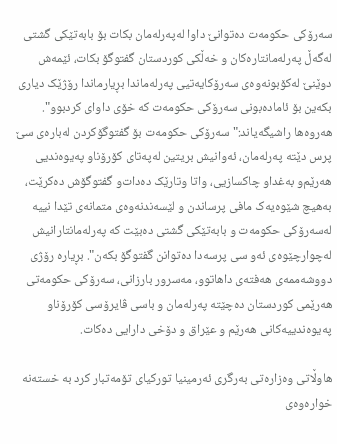سه‌رۆکى حکومه‌ت ده‌توانێ داوا له‌په‌رله‌مان بکات بۆ بابه‌تێکى گشتى له‌گه‌ڵ په‌رله‌مانتاره‌کان و خه‌ڵکى کوردستان گفتوگۆ بکات، ئێمه‌ش دوێنێ له‌کۆبونه‌وه‌ى سه‌رۆکایه‌تیى په‌رله‌ماندا بڕیارماندا رۆژێک دیارى بکه‌ین بۆ ئاماده‌بونى سه‌رۆکى حکومه‌ت که‌ خۆى داواى کردبوو". هه‌روه‌ها راشیگه‌یاند:" سه‌رۆکى حکومه‌ت بۆ گفتوگۆکردن له‌باره‌ى سێ پرس دێته‌ په‌رله‌مان، ئه‌وانیش بریتین له‌په‌تاى کۆرۆناو په‌یوه‌ندیى ھه‌رێم‌و به‌غداو چاکسازیی، واتا وتارێک ده‌دات‌و گفتوگۆش ده‌کرێت، به‌ھیچ شێوه‌یه‌ک مافى پرساندن و لێسه‌ندنه‌وه‌ى متمانه‌ى تێدا نییه‌ له‌سه‌رۆکى حکومه‌ت و بابه‌تێکى گشتى ده‌بێت که‌ په‌رله‌مانتارانیش له‌چوارچێوه‌ى ئه‌و سى پرسه‌دا ده‌توانن گفتوگۆ بکه‌ن". بڕیاره‌ رۆژى دووشه‌ممه‌ى هه‌فته‌ى داهاتوو، مه‌سرور بارزانى، سه‌رۆکى حکومه‌تى هه‌رێمى کوردستان ده‌چێته‌ په‌رله‌مان و باسى ڤایرۆسى کۆرۆناو په‌یوه‌ندییه‌کانى هه‌رێم و عێراق و دۆخى دارایى ده‌کات.

ھاوڵاتی وەزارەتی بەرگری ئەرمینیا تورکیای تۆمەتبار کرد بە خستەنە خوارەوەی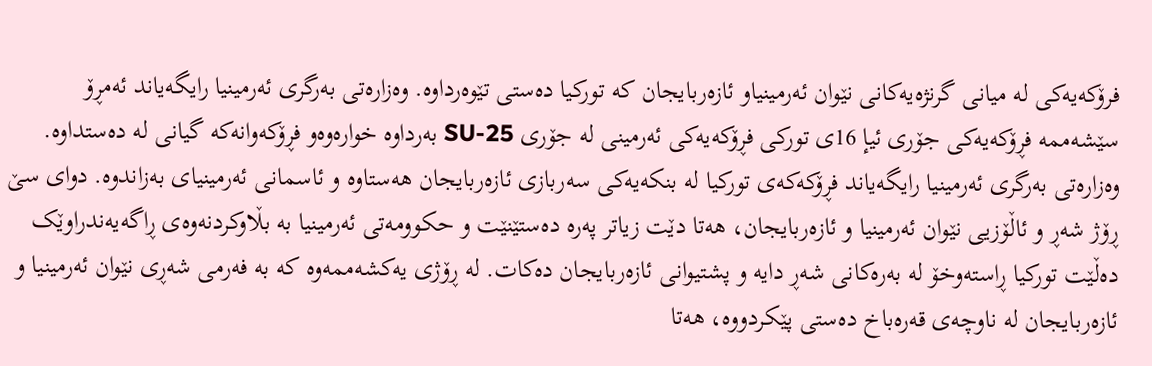فرۆکەیەکی لە میانی گرنژەیەکانی نێوان ئەرمینیاو ئازەربایجان کە تورکیا دەستی تێوەرداوە. وەزارەتی بەرگری ئەرمینیا رایگەیاند ئەمڕۆ سێشەممە فڕۆکەیەکی جۆری ئیإ 16ی تورکی فڕۆکەیەکی ئەرمینی لە جۆری SU-25 بەرداوە خوارەوەو فڕۆکەوانەکە گیانی لە دەستداوە. وەزارەتی بەرگری ئەرمینیا رایگەیاند فڕۆکەکەی تورکیا لە بنکەیەکی سەربازی ئازەربایجان ھەستاوە و ئاسمانی ئەرمینیای بەزاندوە. دوای سێ ڕۆژ شەڕ و ئاڵۆزیی نێوان ئەرمینیا و ئازەربایجان، هەتا دێت زیاتر پەرە دەستێنێت و حکوومەتی ئەرمینیا بە بڵاوکردنەوەی ڕاگەیەندراوێک دەڵێت تورکیا ڕاستەوخۆ لە بەرەکانی شەڕ دایە و پشتیوانی ئازەربایجان دەکات. لە ڕۆژی یەکشەممەوە کە بە فەرمی شەڕی نێوان ئەرمینیا و ئازەربایجان لە ناوچەی قەرەباخ دەستی پێکردووە، هەتا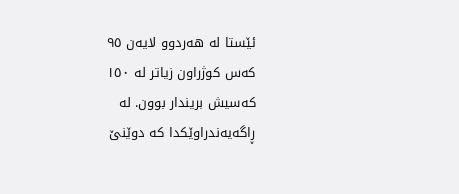ئێستا لە هەردوو لایەن ٩٥ کەس کوژراون زیاتر لە ١٥٠ کەسیش بریندار بوون. لە ڕاگەیەندراوێکدا کە دوێنێ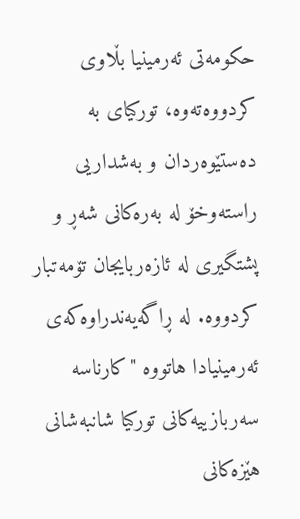حکومەتی ئەرمینیا بڵاوی کردووەتەوە، تورکیای بە دەستێوەردان و بەشداریی راستەوخۆ لە بەرەکانی شەڕ و پشتگیری لە ئازەربایجان تۆمەتبار کردووە. لە ڕاگەیەندراوەکەی ئەرمینیادا هاتووە "کارناسە سەربازییەکانی تورکیا شانبەشانی هێزەکانی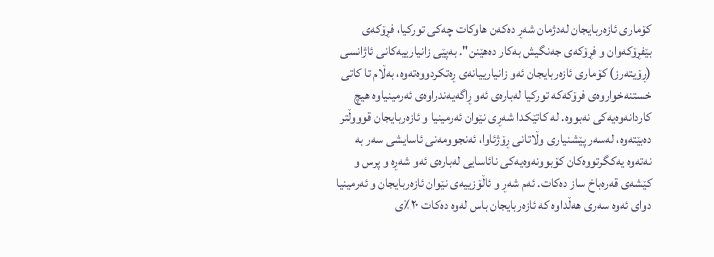کۆماری ئازەربایجان لەدژمان شەڕ دەکەن هاوکات چەکی تورکیا، فڕۆکەی بێفڕۆکەوان و فڕۆکەی جەنگیش بەکار دەهێنن". بەپێی زانیارییەکانی ئاژانسی (ڕۆیتەرز) کۆماری ئازەربایجان ئەو زانیارییانەی ڕەتکردووەتەوە، بەڵام تا کاتی خستنەخواروەی فرۆکەکە تورکیا لەبارەی ئەو ڕاگەیەندراوەی ئەرمینیاوە هیچ کاردانەوەیەکی نەبووە. لە کاتێکدا شەڕی نێوان ئەرمینیا و ئازەربایجان قوووڵتر دەبێتەوە، لەسەر پێشنیاری وڵاتانی ڕۆژئاوا، ئەنجوومەنی ئاسایشی سەر بە نەتەوە یەکگرتووەکان کۆبوونەوەیەکی نائاسایی لەبارەی ئەو شەڕە و پرس و کێشەی قەرەباخ ساز دەکات. ئەم شەڕ و ئاڵۆزییەی نێوان ئازەربایجان و ئەرمینیا دوای ئەوە سەری هەڵداوە کە ئازەربایجان باس لەوە دەکات ٢٠٪ی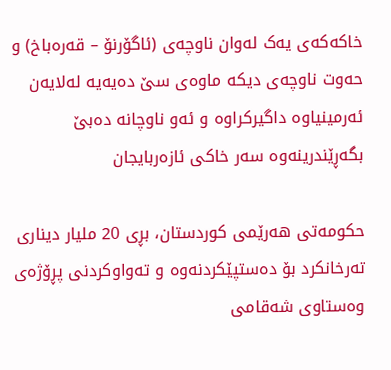خاکەکەی یەک لەوان ناوچەی (ئاگۆرنۆ – قەرەباخ) و حەوت ناوچەی دیکە ماوەی سێ دەیەیە لەلایەن ئەرمینیاوە داگیرکراوە و ئەو ناوچانە دەبێ بگەڕێندرینەوە سەر خاکی ئازەربایجان

حكومەتی هەرێمی كوردستان، بڕی 20 ملیار دیناری تەرخانكرد بۆ دەستپێكردنەوە و تەواوكردنی پڕۆژەی وەستاوی شەقامی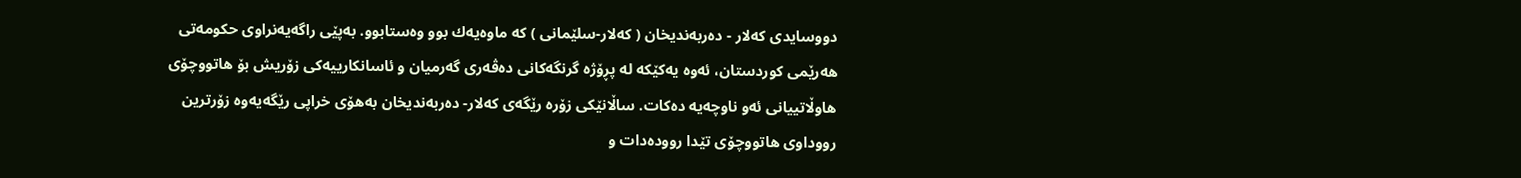دووسایدی كەلار - دەربەندیخان ( كەلار-سلێمانی ) كە ماوەیەك بوو وەستابوو. بەپێی راگەیەنراوی حكومەتی هەرێمی كوردستان، ئەوە یەكێكە لە پڕۆژە گرنگەكانی دەڤەری گەرمیان و ئاسانكارییەكی زۆریش بۆ هاتووچۆی هاوڵاتییانی ئەو ناوچەیە دەكات. ساڵانێكی زۆرە رێگەی كەلار- دەربەندیخان بەهۆی خراپی رێگەیەوە زۆرترین رووداوی هاتووچۆی تێدا روودەدات و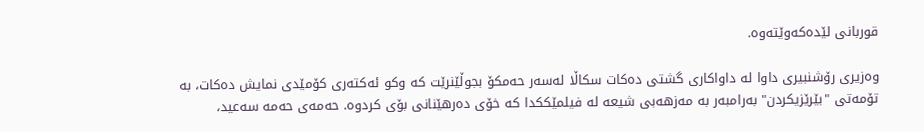قوربانی لێدەكەوێتەوە.

وەزیری رۆشنبیری داوا لە داواكاری گشتی دەكات سكاڵا لەسەر حەمكۆ بجوڵێنرێت کە وکو ئەکتەری کۆمێدی نمایش دەکات، بە تۆمەتی "بێرێزیکردن" بەرامبەر بە مەزهەبی شیعە لە فیلمێککدا کە خۆی دەرھێنانی بۆی کردوە. حەمەی حەمە سەعید،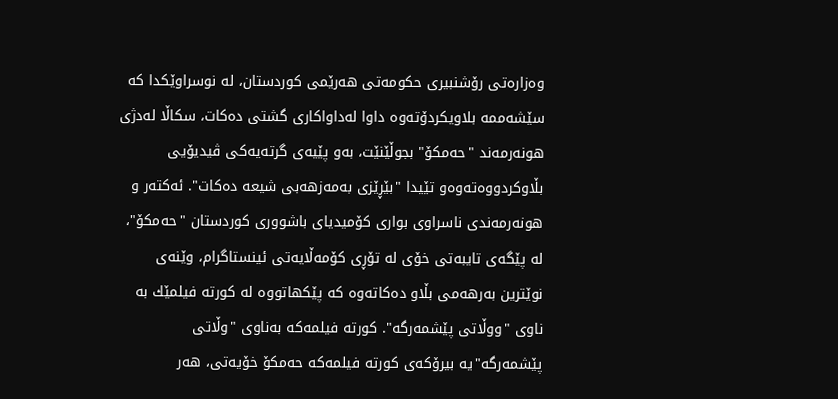وه‌زاره‌تی رۆشنبیری حكومه‌تی هه‌رێمی كوردستان، لە نوسراوێکدا کە سێشەممە بلاویکردۆتەوە داوا له‌داواكاری گشتی ده‌كات، سكاڵا له‌دژی هونه‌رمه‌ند "حه‌مكۆ" بجوڵێنێت، به‌و پێیه‌ی گرته‌یه‌كی ڤیدیۆیی بڵاوكردووه‌ته‌وه‌و تێیدا "بێڕێزی به‌مه‌زهه‌بی شیعه‌ ده‌كات". ئەکتەر و هونەرمەندی ناسراوى بواری کۆمیدیاى باشوورى كوردستان "حەمکۆ"، له‌ پێگه‌ى تایبه‌تى خۆى له‌ تۆڕى كۆمه‌ڵایه‌تى ئینستاگرام، وێنه‌ى نوێترین به‌رهه‌مى بڵاو ده‌كاته‌وه‌ كه‌ پێكهاتووه‌ له‌ کورتە فیلمێك به‌ ناوی "ووڵاتی پێشمەرگە". کورتە فیلمەکە بەناوی "وڵاتی پێشمەرگە"یە بیرۆکەی کورتە فیلمه‌كه‌ حه‌مكۆ خۆیه‌تى، هەر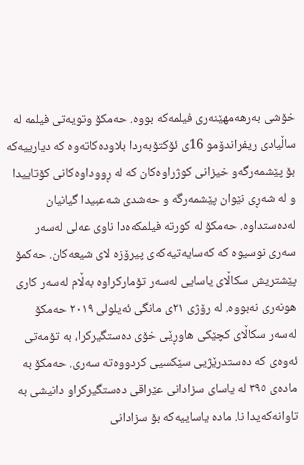خۆشى بەرهەمهێنەری فیلمەکە بووه‌. حەمکۆ وتویەتی فیلمە لە ساڵیادی ریفراندۆمو 16ی ئۆکتۆبەردا بلاودەکاتەوە کە دیارییەکە بۆ پێشمەرگەو خیزانی کوژراوەکان کە لە ڕووداوەکانی کۆتاییدا و لە شەڕی نێوان پێشمەرگە و حەشدی شەعبیدا گیانیان لەدەستداوە. حەمکۆ لە کورتە فیلمکەەدا ناوی عەلی لەسەر سەری نوسیوە کە کەسایەتیەکەی پیرۆزە لای شیعەکان. حەکمۆ پێشتریش سکاڵای یاسایی لەسەر تۆمارکراوە بەڵام لەسەر کاری ھونەری نەبووە. لە رۆژی ٢١ی مانگی ئەیلولی ٢٠١٩ حه‌مكۆ لەسەر سکاڵای کچێکی هاوڕێی خۆی دەستگیرکرا، بە تۆمەتی ئەوەی کە دەستدرێژیی سێکسیی کردووەتە سەری. حەمکۆ بە مادەی ٣٩٥ لە یاسای سزادانی عێراقی دەستگیرکراو دانیشی به‌ تاوانه‌كه‌یدا نا. مادە یاساییه‌كه‌ بۆ سزادانی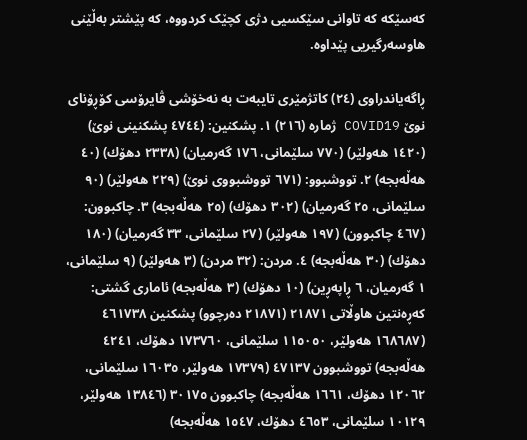کەسێکە کە تاوانی سێکسیی دژی کچێک کردووە، کە پێشتر بەڵێنی هاوسەرگیریی پێداوه‌.

ڕاگەیاندراوی (٢٤) کاتژمێری تایبەت بە نەخۆشی ڤایرۆسی کۆڕۆنای نوێ COVID19 ژمارە (٢١٦) ١. پشکنین: (٤٧٤٤ پشکنینی نوێ) (١٤٢٠ هەولێر) (٧٧٠ سلێمانی، ١٧٦ گەرمیان) (٢٣٣٨ دهۆك) (٤٠ هەڵەبجە) ٢. تووشبوو: (٦٧١ تووشبووی نوێ) (٢٢٩ هەولێر) (٩٠ سلێمانی، ٢٥ گەرمیان) (٣٠٢ دهۆك) (٢٥ هەڵەبجە) ٣. چاکبوون: (٤٦٧ چاکبوون) (١٩٧ هەولێر) (٢٧ سلێمانی، ٣٣ گەرمیان) (١٨٠ دهۆك) (٣٠ هەڵەبجە) ٤. مردن: (٣٢ مردن) (٣ هەولێر) (٩ سلێمانی، ١ گەرمیان، ٦ ڕاپەڕین) (١٠ دهۆك) (٣ ‌هەڵەبجە) ئاماری گشتی: کەڕەنتین هاوڵاتی ٢١٨٧١ (٢١٨٧١ دەرچوو) پشکنین ٤٦١٧٣٨ (١٦٨٦٨٧ هەولێر، ١١٥٠٥٠ سلێمانی، ١٧٣٧٦٠ دهۆك، ٤٢٤١ هەڵەبجە) تووشبوون ٤٧١٣٧ (١٧٣٧٩ هەولێر، ١٦٠٣٥ سلێمانی، ١٢٠٦٢ دهۆك، ١٦٦١ هەڵەبجە) چاکبوون ٣٠١٧٥ (١٣٨٤٦ هەولێر، ١٠١٢٩ سلێمانی، ٤٦٥٣ دهۆك، ١٥٤٧ هەڵەبجە)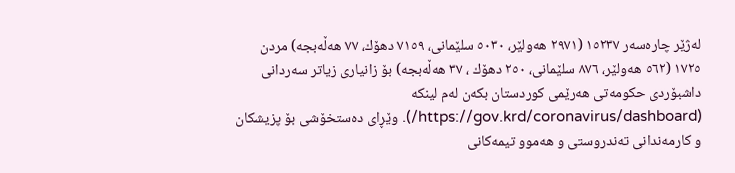لەژێر چارەسەر ١٥٢٣٧ (٢٩٧١ هەولێر، ٥٠٣٠ سلێمانی، ٧١٥٩ دهۆك، ٧٧ هەڵەبجە) مردن ١٧٢٥ (٥٦٢ هەولێر، ٨٧٦ سلێمانی، ٢٥٠ دهۆك ، ٣٧ هەڵەبجە) بۆ زانیاری زیاتر سەردانی داشبۆردی حکومەتی هەرێمی کوردستان بکەن لەم لینکە (https://gov.krd/coronavirus/dashboard/). وێڕای دەستخۆشی بۆ پزیشکان و کارمەندانی تەندروستی و هەموو تیمەکانی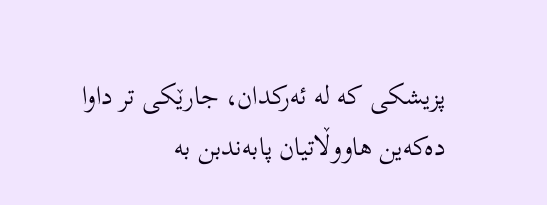پزیشکی کە لە ئەرکدان، جارێکی تر داوا دەکەین هاووڵاتیان پابەندبن بە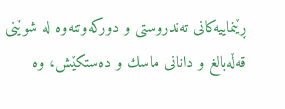ڕێنماییەکانی تەندروستی و دورکەوتنەوە لە شوێنی قەڵەبالغ و دانانی ماسك و دەستکێش، وە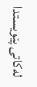لەکاتی پێویستدا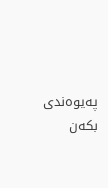پەیوەندی بکەن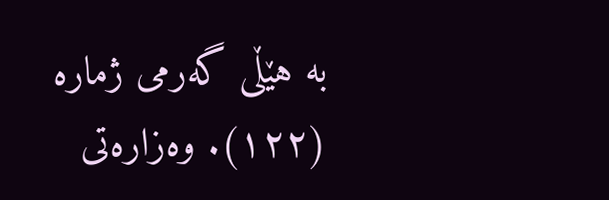بە هێڵی گەرمی ژمارە (١٢٢). وەزارەتی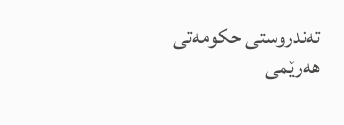تەندروستی حکومەتی هەرێمی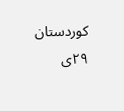کوردستان ٢٩ی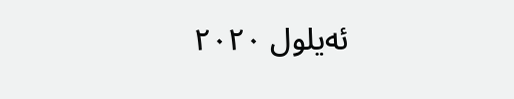ئەیلول ٢٠٢٠